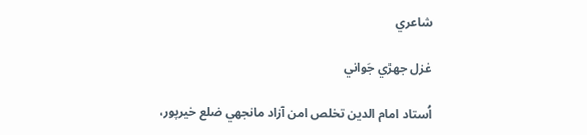شاعري

غزل جھڙي جَواني

اُستاد امام الدين تخلص امن آزاد مانجهي ضلع خيرپور،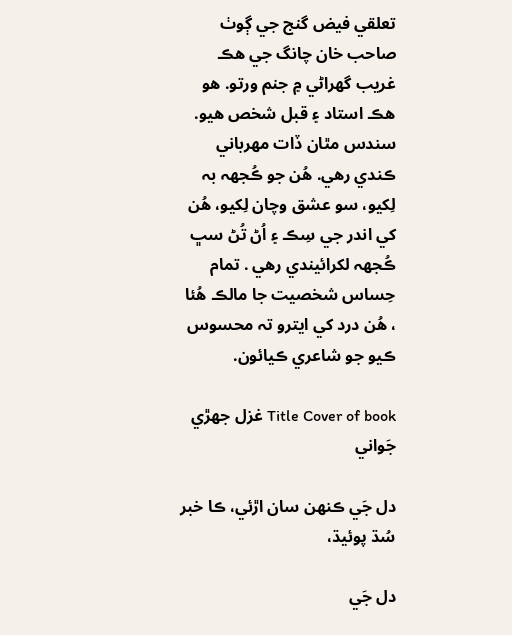تعلقي فيض گنج جي ڳوٺ صاحب خان چانگ جي هڪ غريب گهراڻي ۾ جنم ورتو. ھو ھڪ استاد ۽ قبل شخص ھيو. سندس مٿان ڏات مھرباني ڪندي رهي. هُن جو ڪُجهہ بہ لِکيو، سو عشق وچان لِکيو، هُن کي اندر جي سِڪ ۽ اُڻ تُڻ سڀ ڪُجهہ لکرائيندي رهي . تمام حِساس شخصيت جا مالڪ هُئا ، هُن درد کي ايترو تہ محسوس ڪيو جو شاعري ڪيائون.

Title Cover of book غزل جھڙي جَواني

دل جَي ڪنھن سان اڙئي، ڪا خبر سُڌ پوئيڌ،

دل جَي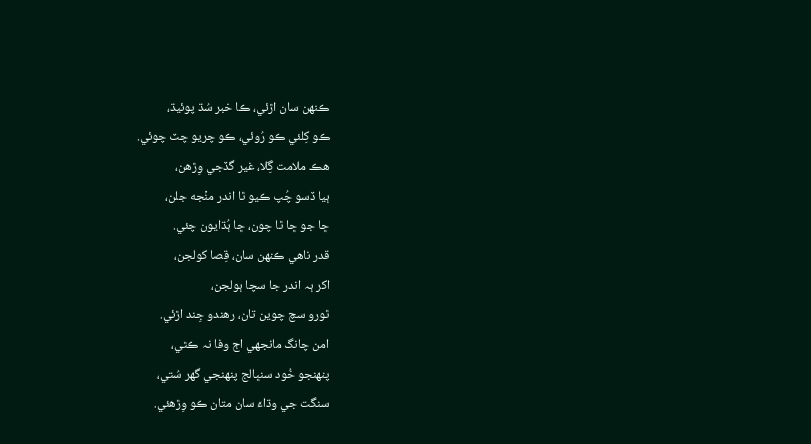ڪنھن سان اڙئي، ڪا خبر سُڌ پوئيڌ،
ڪو کِلئي ڪو رُوئي، ڪو چريو چٽ چوئي.
هڪ ملامت گِلا، غير گڏجي وِڙهن،
ٻيا ڏسو چُپ ڪيو ٿا اندر منۡجه جلن،
ڇا جو ڇا ٿا چون، ڇا ٻُڌايون چئي.
قدر ناهي ڪنھن سان، قِصا کولجن،
اکر ٻہ اندر جا سچا ٻولجن،
ٿورو سچ چوين تان، رهندو جِند اڙئي.
امن چانگ مانجهي اڄ وفا نہ ڪٿي،
پنھنجو خُود سنڀالج پنھنجي گهر سُتي،
سنگت جي وڌاءَ سان متان ڪو وِڙهئي.